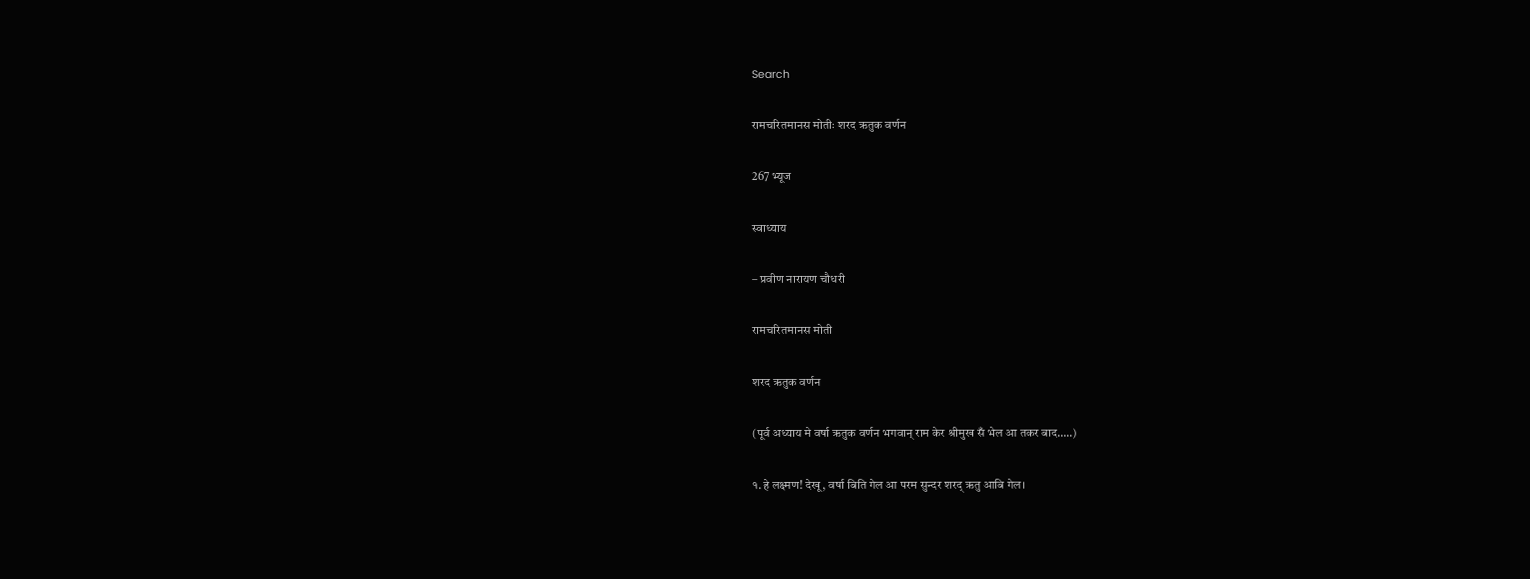Search

रामचरितमानस मोतीः शरद ऋतुक वर्णन

267 भ्यूज

स्वाध्याय

– प्रवीण नारायण चौधरी

रामचरितमानस मोती

शरद ऋतुक वर्णन

(पूर्व अध्याय मे वर्षा ऋतुक वर्णन भगवान् राम केर श्रीमुख सँ भेल आ तकर बाद…..)

१. हे लक्ष्मण! देखू, वर्षा बिति गेल आ परम सुन्दर शरद् ऋतु आबि गेल।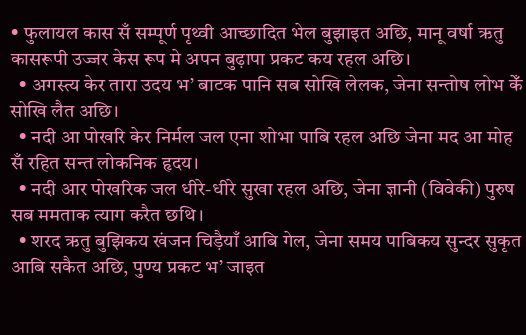• फुलायल कास सँ सम्पूर्ण पृथ्वी आच्छादित भेल बुझाइत अछि, मानू वर्षा ऋतु कासरूपी उज्जर केस रूप मे अपन बुढ़ापा प्रकट कय रहल अछि।
  • अगस्त्य केर तारा उदय भ’ बाटक पानि सब सोखि लेलक, जेना सन्तोष लोभ केँ सोखि लैत अछि।
  • नदी आ पोखरि केर निर्मल जल एना शोभा पाबि रहल अछि जेना मद आ मोह सँ रहित सन्त लोकनिक हृदय।
  • नदी आर पोखरिक जल धीरे-धीरे सुखा रहल अछि, जेना ज्ञानी (विवेकी) पुरुष सब ममताक त्याग करैत छथि।
  • शरद ऋतु बुझिकय खंजन चिड़ैयाँ आबि गेल, जेना समय पाबिकय सुन्दर सुकृत आबि सकैत अछि, पुण्य प्रकट भ’ जाइत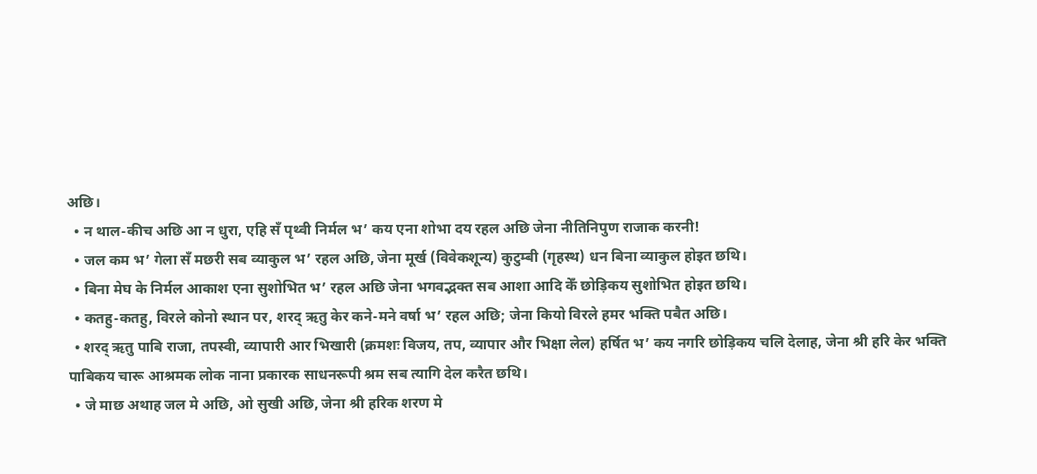अछि।
  • न थाल-कीच अछि आ न धुरा, एहि सँ पृथ्वी निर्मल भ’ कय एना शोभा दय रहल अछि जेना नीतिनिपुण राजाक करनी!
  • जल कम भ’ गेला सँ मछरी सब व्याकुल भ’ रहल अछि, जेना मूर्ख (विवेकशून्य) कुटुम्बी (गृहस्थ) धन बिना व्याकुल होइत छथि।
  • बिना मेघ के निर्मल आकाश एना सुशोभित भ’ रहल अछि जेना भगवद्भक्त सब आशा आदि केँ छोड़िकय सुशोभित होइत छथि।
  • कतहु-कतहु, विरले कोनो स्थान पर, शरद् ऋतु केर कने-मने वर्षा भ’ रहल अछि; जेना कियो विरले हमर भक्ति पबैत अछि।
  • शरद् ऋतु पाबि राजा, तपस्वी, व्यापारी आर भिखारी (क्रमशः विजय, तप, व्यापार और भिक्षा लेल) हर्षित भ’ कय नगरि छोड़िकय चलि देलाह, जेना श्री हरि केर भक्ति पाबिकय चारू आश्रमक लोक नाना प्रकारक साधनरूपी श्रम सब त्यागि देल करैत छथि।
  • जे माछ अथाह जल मे अछि, ओ सुखी अछि, जेना श्री हरिक शरण मे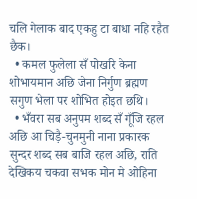चलि गेलाक बाद एकहु टा बाधा नहि रहैत छैक।
  • कमल फुलेला सँ पोखरि केना शोभायमान अछि जेना निर्गुण ब्रह्मण सगुण भेला पर शोभित होइत छथि।
  • भँवरा सब अनुपम शब्द सँ गूँजि रहल अछि आ चिड़ै-चुनमुनी नाना प्रकारक सुन्दर शब्द सब बाजि रहल अछि, राति देखिकय चकवा सभक मोन मे ओहिना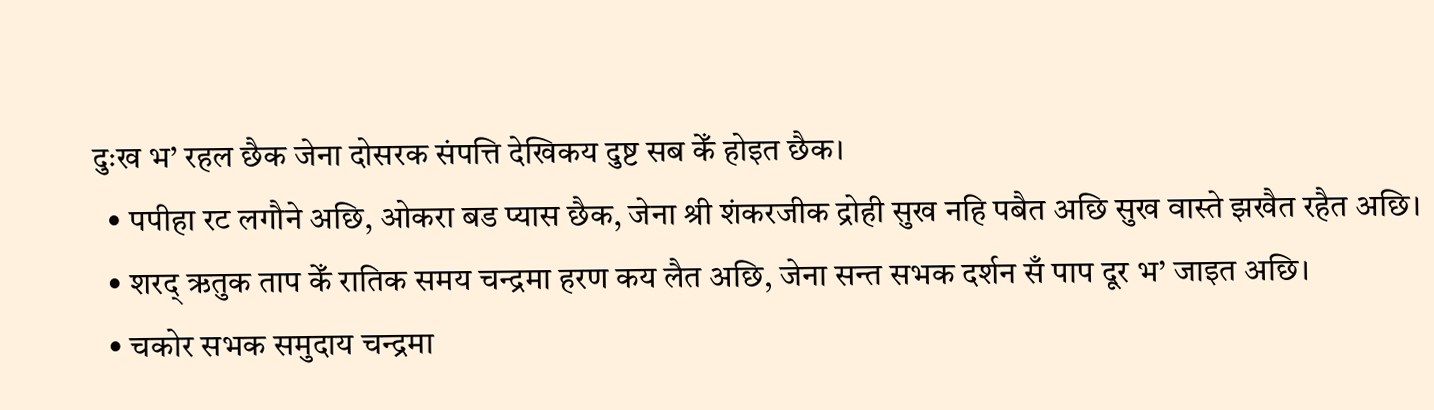दुःख भ’ रहल छैक जेना दोसरक संपत्ति देखिकय दुष्ट सब केँ होइत छैक।
  • पपीहा रट लगौने अछि, ओकरा बड प्यास छैक, जेना श्री शंकरजीक द्रोही सुख नहि पबैत अछि सुख वास्ते झखैत रहैत अछि।
  • शरद् ऋतुक ताप केँ रातिक समय चन्द्रमा हरण कय लैत अछि, जेना सन्त सभक दर्शन सँ पाप दूर भ’ जाइत अछि।
  • चकोर सभक समुदाय चन्द्रमा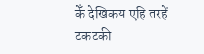केँ देखिकय एहि तरहें टकटकी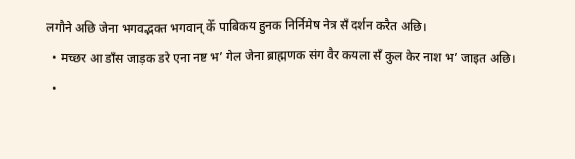लगौने अछि जेना भगवद्भक्त भगवान्‌ केँ पाबिकय हुनक निर्निमेष नेत्र सँ दर्शन करैत अछि।
  • मच्छर आ डाँस जाड़क डरे एना नष्ट भ’ गेल जेना ब्राह्मणक संग वैर कयला सँ कुल केर नाश भ’ जाइत अछि।
  •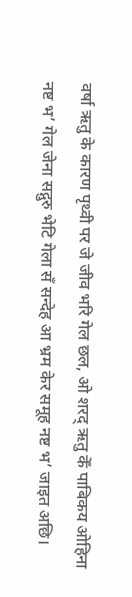वर्षा ऋतु के कारण पृथ्वी पर जे जीव भरि गेल छल, ओ शरद् ऋतु केँ पाबिकय ओहिना नष्ट भ’ गेल जेना सद्गुरु भेटि गेला सँ सन्देह आ भ्रम केर समूह नष्ट भ’ जाइत अछि।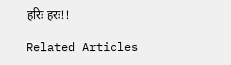हरिः हरः!!

Related Articles